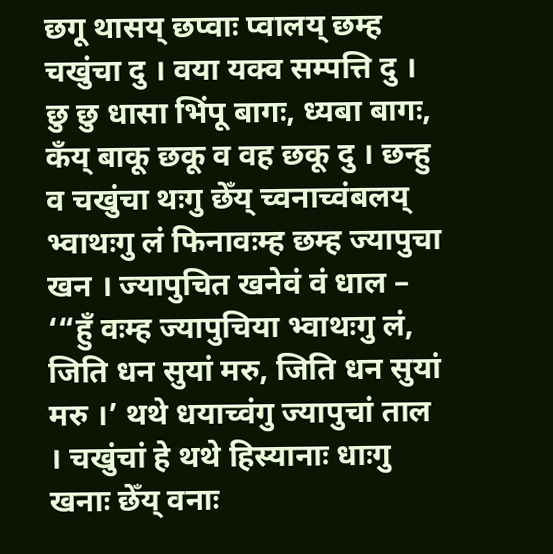छगू थासय् छप्वाः प्वालय् छम्ह चखुंचा दु । वया यक्व सम्पत्ति दु । छु छु धासा भिंपू बागः, ध्यबा बागः, कँय् बाकू छकू व वह छकू दु । छन्हु व चखुंचा थःगु छेँय् च्वनाच्वंबलय् भ्वाथःगु लं फिनावःम्ह छम्ह ज्यापुचा खन । ज्यापुचित खनेवं वं धाल – ‘“हुँ वःम्ह ज्यापुचिया भ्वाथःगु लं, जिति धन सुयां मरु, जिति धन सुयां मरु ।’ थथे धयाच्वंगु ज्यापुचां ताल । चखुंचां हे थथे हिस्यानाः धाःगु खनाः छेँय् वनाः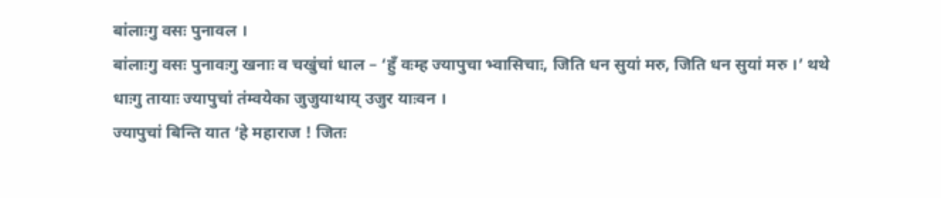बांलाःगु वसः पुनावल ।
बांलाःगु वसः पुनावःगु खनाः व चखुंचां धाल – ‘हुँ वःम्ह ज्यापुचा भ्वासिचाः, जिति धन सुयां मरु, जिति धन सुयां मरु ।’ थथे धाःगु तायाः ज्यापुचां तंम्वयेका जुजुयाथाय् उजुर याःवन ।
ज्यापुचां बिन्ति यात ‘हे महाराज ! जितः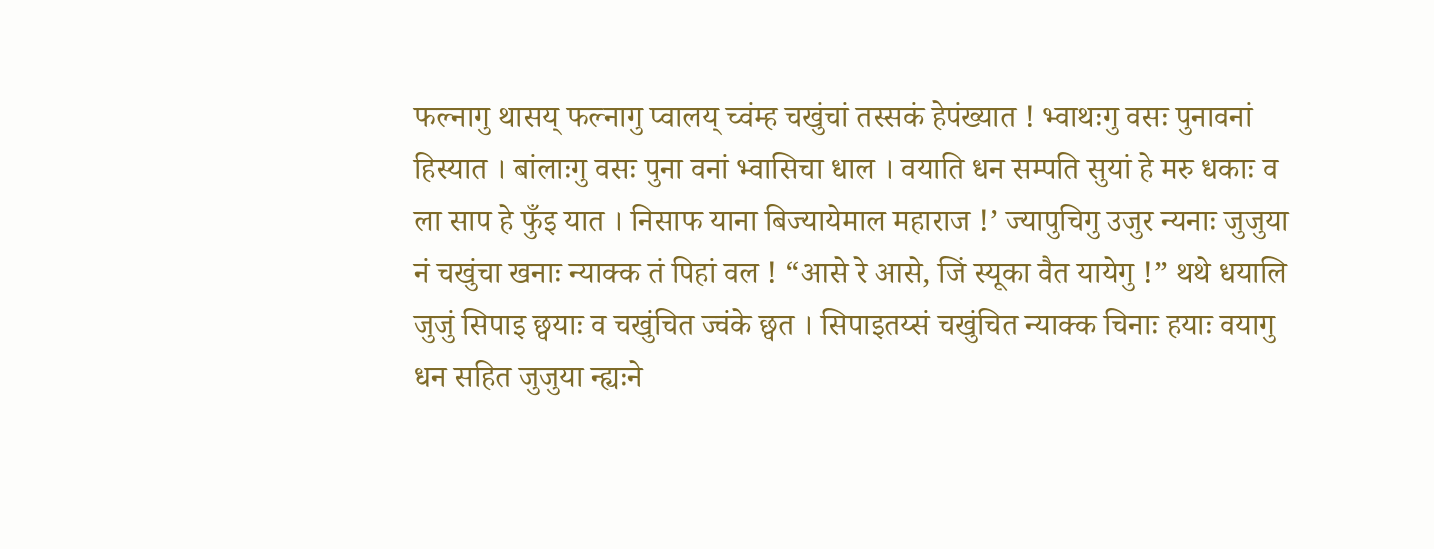फल्नागु थासय् फल्नागु प्वालय् च्वंम्ह चखुंचां तस्सकं हेपंख्यात ! भ्वाथःगु वसः पुनावनां हिस्यात । बांलाःगु वसः पुना वनां भ्वासिचा धाल । वयाति धन सम्पति सुयां हे मरु धकाः व ला साप हे फुँइ यात । निसाफ याना बिज्यायेमाल महाराज !’ ज्यापुचिगु उजुर न्यनाः जुजुया नं चखुंचा खनाः न्याक्क तं पिहां वल ! “आसे रे आसे, जिं स्यूका वैत यायेगु !” थथे धयालि जुजुं सिपाइ छ्वयाः व चखुंचित ज्वंके छ्वत । सिपाइतय्सं चखुंचित न्याक्क चिनाः हयाः वयागु धन सहित जुजुया न्ह्यःने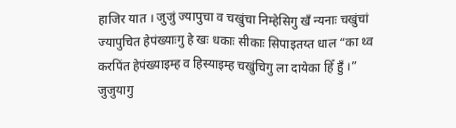हाजिर यात । जुजुं ज्यापुचा व चखुंचा निम्हेसिगु खँ न्यनाः चखुंचां ज्यापुचित हेपंख्याःगु हे खः धकाः सीकाः सिपाइतय्त धाल “का थ्व करपिंत हेपंख्याइम्ह व हिस्याइम्ह चखुंचिगु ला दायेका हिँ हुँ ।” जुजुयागु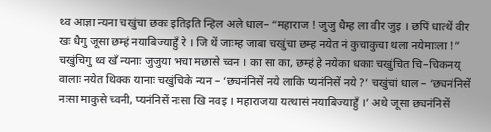थ्व आज्ञा न्यना चखुंचा छकः इतिइति न्हिल अले धाल– “महाराज ! जुजु धैम्ह ला वीर जुइ । छपिं धात्थें वीर खः धैगु जूसा छम्हं नयाबिज्याहुँ रे । जि थें जाःम्ह जाबा चखुंचा छम्ह नयेत नं कुचाकुचा थला नयेमाःला !” चखुंचिगु थ्व खँ न्यनाः जुजुया भचा मछासे च्वन । का सा का, छम्हं हे नयेका धकाः चखुंचित चि–चिकनय् वालाः नयेत थिक्क यानाः चखुंचिके न्यन – ‘छ्यनंनिसें नये लाकि प्यनंनिसें नये ?’ चखुंचां धाल – ‘छ्यनंनिसें नःसा माकुसे च्वनी, प्यनंनिसें नःसा खि नवइ । महाराजया यत्थासं नयाबिज्याहुँ ।’ अथे जूसा छ्यनंनिसें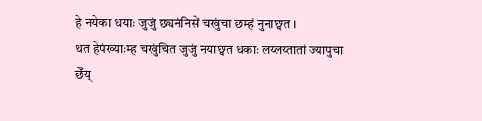हे नयेका धयाः जुजुं छ्यनंनिसें चखुंचा छम्हं नुनाछ्वत ।
थत हेपंख्याःम्ह चखुंचित जुजुं नयाछ्वत धकाः लय्लय्तातां ज्यापुचा छेँय्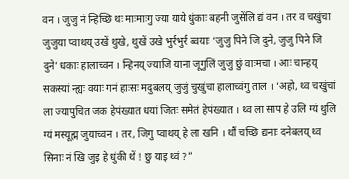वन । जुजु नं न्हिच्छि थः माःमाःगु ज्या याये धुंकाः बहनी जुसेंलि द्यं वन । तर व चखुंचा जुजुया प्वाथय् उखें थुखे, थुखें उखे भुर्रभुर्र ब्वयाः ‘जुजु पिने जि दुने, जुजु पिने जि दुने’ धकाः हालाच्वन । न्हिनय् ज्याजि याना जूगुलिं जुजु छुं वाःमचा । आः चान्हय् सकस्यां न्ह्यः वयाः गनं हाःसः मदुबलय् जुजुं चुखुंचा हालाच्वंगु ताल । ‘अहो, थ्व चखुंचां ला ज्यापुचित जक हेपंख्यात धयां जितः समेतं हेपंख्यात । थ्व ला साप हे उलि ग्यं थुलि ग्यं मस्यूह्म जुयाच्वन । तर, जिगु प्वाथय् हे ला खनि । थौं चच्छि द्यनाः दनेबलय् थ्व सिनाः नं खि जुइ हे धुंकी थें ! छु याइ थ्वं ?”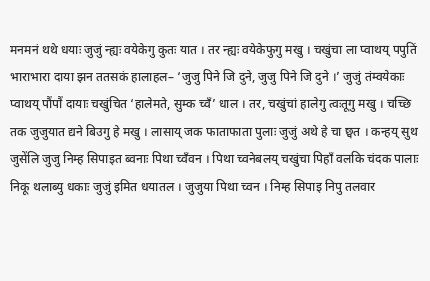मनमनं थथे धयाः जुजुं न्ह्यः वयेकेगु कुतः यात । तर न्ह्यः वयेकेफुगु मखु । चखुंचा ला प्वाथय् पपुतिं भाराभारा दाया झन ततसकं हालाहल– ‘जुजु पिने जि दुने, जुजु पिने जि दुने ।’ जुजुं तंम्वयेकाः प्वाथय् पौंपौं दायाः चखुंचित ‘हालेमते, सुम्क च्वँ’ धाल । तर, चखुंचां हालेगु त्वःतूगु मखु । चच्छि तक जुजुयात द्यने बिउगु हे मखु । लासाय् जक फाताफाता पुलाः जुजुं अथे हे चा छ्वत । कन्हय् सुथ जुसेंलि जुजु निम्ह सिपाइत ब्वनाः पिथा च्वँवन । पिथा च्वनेबलय् चखुंचा पिहाँ वलकि चंदक पालाः निकू थलाब्यु धकाः जुजुं इमित धयातल । जुजुया पिथा च्वन । निम्ह सिपाइ निपु तलवार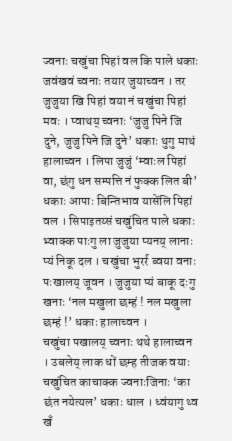ज्वनाः चखुंचा पिहां वल कि पाले धकाः जवंखवं च्वनाः तयार जुयाच्वन । तर जुजुया खि पिहां वया नं चखुंचा पिहां मवः । प्वाथय् च्वनाः ‘जुजु पिने जि दुने, जुजु पिने जि दुने’ धकाः थुगु माथं हालाच्वन । लिपा जुजुं ‘म्वाःल पिहां वा, छंगु धन सम्पत्ति नं फुक्क लित बी’ धकाः आपाः बिन्तिभाव यासेंलि पिहां वल । सिपाइतय्सं चखुंचित पाले धकाः भ्वाक्क पाःगु ला जुजुया प्यनय् लानाः प्यं निकू दल । चखुंचा भुरर्र ब्वया वनाः पःखालय् जूवन । जुजुया प्यं बाकू दःगु खनाः ‘नल मखुला छम्हं ! नल मखुला छम्हं !’ धकाः हालाच्वन ।
चखुंचा पखालय् च्वनाः थथे हालाच्वन । उबलेय् लाक धों छम्ह तीजक वयाः चखुंचित काचाक्क ज्वनाःजिनाः ‘का छंत नयेत्यल’ धकाः धाल । ध्वंयागु थ्व खँ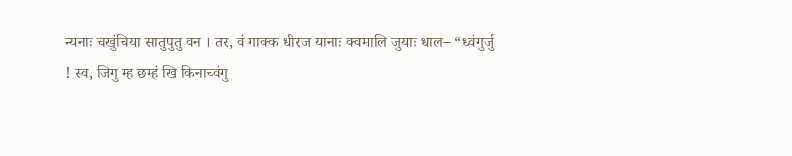न्यनाः चखुंचिया सातुपुतु वन । तर, वं गाक्क धीरज यानाः क्वमालि जुयाः धाल– “ध्वंगुर्जु ! स्व, जिगु म्ह छम्हं खि किनाच्वंगु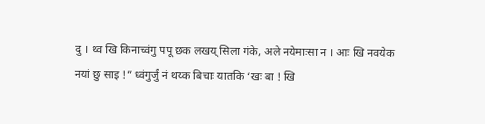दु । थ्व खि किनाच्वंगु पपू छक लखय् सिला गंके, अले नयेमाःसा न । आः खि नवयेक नयां छु साइ !” ध्वंगुर्जुं नं थय्क बिचाः यातकि ‘खः बा ! खि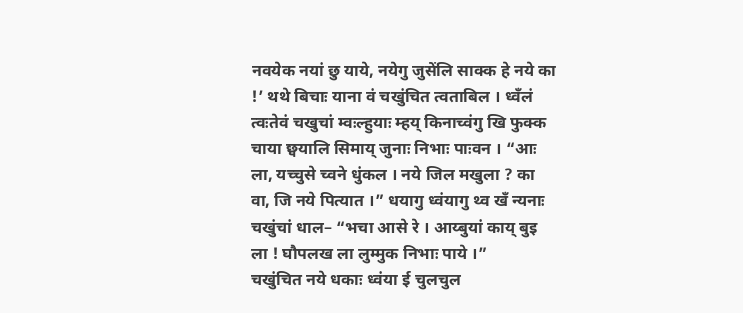नवयेक नयां छु याये, नयेगु जुसेंलि साक्क हे नये का !’ थथे बिचाः याना वं चखुंचित त्वताबिल । ध्वँलं त्वःतेवं चखुचां म्वःल्हुयाः म्हय् किनाच्वंगु खि फुक्क चाया छ्वयालि सिमाय् जुनाः निभाः पाःवन । “आः ला, यच्चुसे च्वने धुंकल । नये जिल मखुला ? का वा, जि नये पित्यात ।” धयागु ध्वंयागु थ्व खँ न्यनाः चखुंचां धाल– “भचा आसे रे । आय्बुयां काय् बुइ ला ! घौपलख ला लुम्मुक निभाः पाये ।”
चखुंचित नये धकाः ध्वंया ई चुलचुल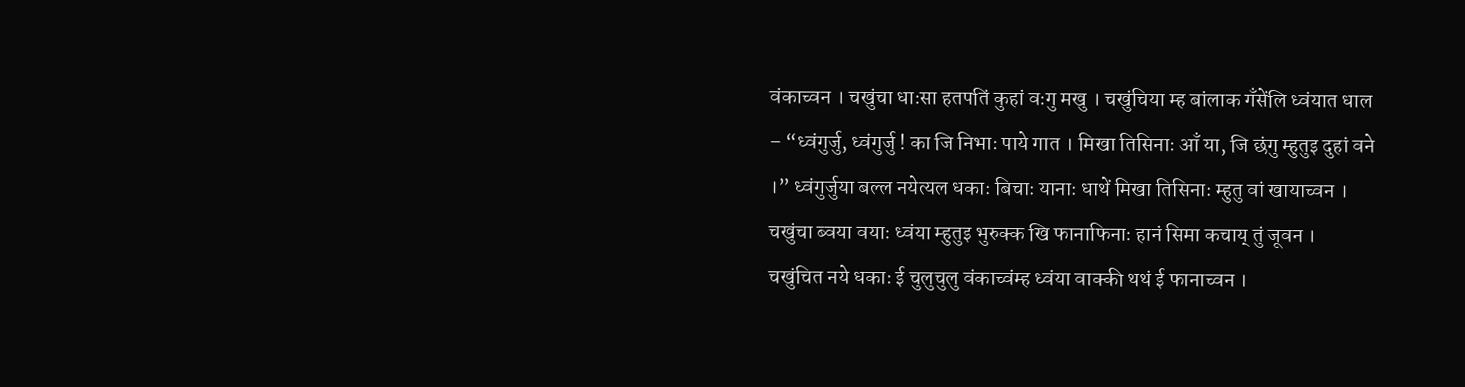वंकाच्वन । चखुंचा धाःसा हतपतिं कुहां वःगु मखु । चखुंचिया म्ह बांलाक गँसेंलि ध्वंयात धाल – “ध्वंगुर्जु, ध्वंगुर्जु ! का जि निभाः पाये गात । मिखा तिसिनाः आँ या, जि छंगु म्हुतुइ दुहां वने ।” ध्वंगुर्जुया बल्ल नयेत्यल धकाः बिचाः यानाः धाथें मिखा तिसिनाः म्हुतु वां खायाच्वन । चखुंचा ब्वया वयाः ध्वंया म्हुतुइ भुरुक्क खि फानाफिनाः हानं सिमा कचाय् तुं जूवन ।
चखुंचित नये धकाः ई चुलुचुलु वंकाच्वंम्ह ध्वंया वाक्की थथं ई फानाच्वन ।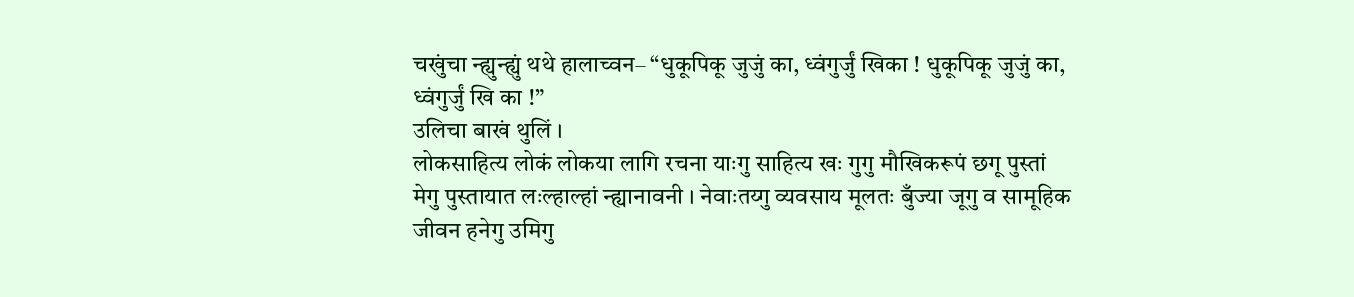चखुंचा न्ह्युन्ह्युं थथे हालाच्वन– “धुकूपिकू जुजुं का, ध्वंगुर्जुं खिका ! धुकूपिकू जुजुं का, ध्वंगुर्जुं खि का !”
उलिचा बाखं थुलिं ।
लोकसाहित्य लोकं लोकया लागि रचना याःगु साहित्य खः गुगु मौखिकरूपं छगू पुस्तां मेगु पुस्तायात लःल्हाल्हां न्ह्यानावनी । नेवाःतय्गु व्यवसाय मूलतः बुँज्या जूगु व सामूहिक जीवन हनेगु उमिगु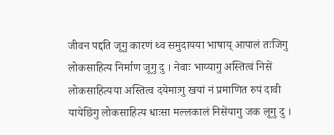जीवन पद्दति जूगु कारणं थ्व समुदायया भाषाय् आपालं तःजिगु लोकसाहित्य निर्माण जूगु दु । नेवाः भाय्यागु अस्तित्वं निसें लोकसाहित्यया अस्तित्व दयेमाःगु खयां नं प्रमाणित रुपं दावी यायेछिंगु लोकसाहित्य धाःसा मल्लकालं निसेंयागु जक लूगु दु ।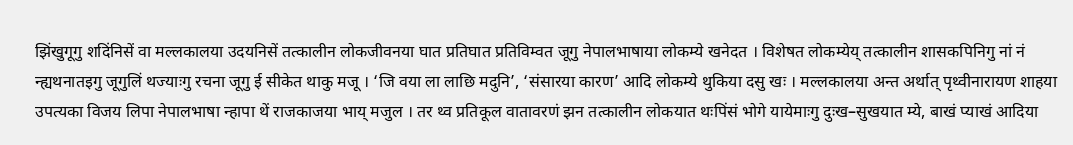झिंखुगूगु शदिंनिसें वा मल्लकालया उदयनिसें तत्कालीन लोकजीवनया घात प्रतिघात प्रतिविम्वत जूगु नेपालभाषाया लोकम्ये खनेदत । विशेषत लोकम्येय् तत्कालीन शासकपिनिगु नां नं न्ह्यथनातइगु जूगुलिं थज्याःगु रचना जूगु ई सीकेत थाकु मजू । ‘जि वया ला लाछि मदुनि’, ‘संसारया कारण’ आदि लोकम्ये थुकिया दसु खः । मल्लकालया अन्त अर्थात् पृथ्वीनारायण शाहया उपत्यका विजय लिपा नेपालभाषा न्हापा थें राजकाजया भाय् मजुल । तर थ्व प्रतिकूल वातावरणं झन तत्कालीन लोकयात थःपिंसं भोगे यायेमाःगु दुःख–सुखयात म्ये, बाखं प्याखं आदिया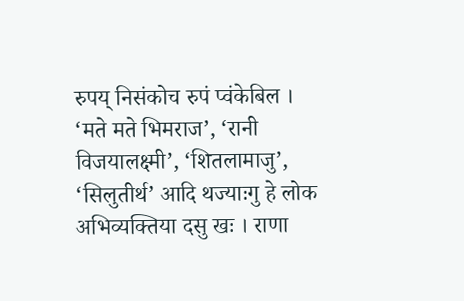रुपय् निसंकोच रुपं प्वंकेबिल । ‘मते मते भिमराज’, ‘रानी विजयालक्ष्मी’, ‘शितलामाजु’, ‘सिलुतीर्थ’ आदि थज्याःगु हे लोक अभिव्यक्तिया दसु खः । राणा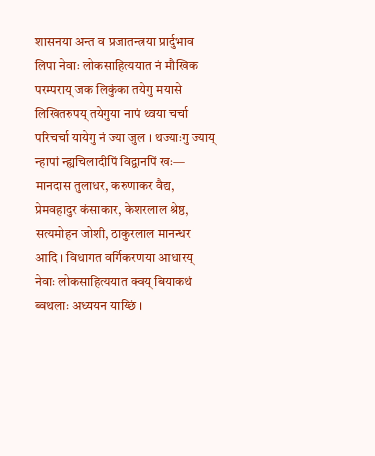शासनया अन्त व प्रजातन्त्रया प्रार्दुभाव लिपा नेवाः लोकसाहित्ययात नं मौखिक परम्पराय् जक लिकुंका तयेगु मयासे लिखितरुपय् तयेगुया नापं थ्वया चर्चा परिचर्चा यायेगु नं ज्या जुल । थज्याःगु ज्याय् न्हापां न्ह्यचिलादीपिं विद्वानपिं खः— मानदास तुलाधर, करुणाकर वैद्य, प्रेमवहादुर कंसाकार, केशरलाल श्रेष्ठ, सत्यमोहन जोशी, ठाकुरलाल मानन्धर आदि । विधागत वर्गिकरणया आधारय् नेवाः लोकसाहित्ययात क्वय् बियाकथं ब्वथलाः अध्ययन याय्छिं ।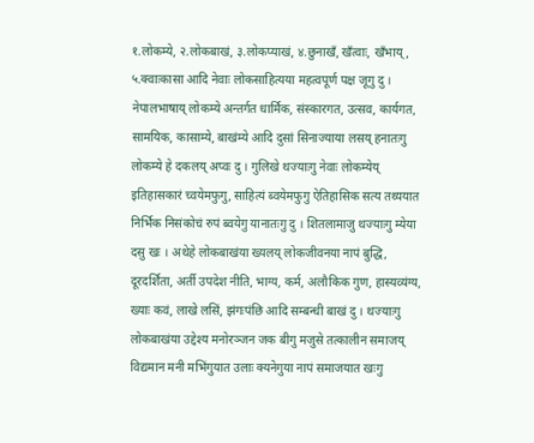१.लोकम्ये, २.लोकबाखं, ३.लोकप्याखं, ४.छुनाखँ, खँत्वाः, खँभाय्, ५.क्वाःकासा आदि नेवाः लोकसाहित्यया महत्वपूर्ण पक्ष जूगु दु । नेपालभाषाय् लोकम्ये अन्तर्गत धार्मिक, संस्कारगत, उत्सव, कार्यगत, सामयिक, कासाम्ये, बाखंम्ये आदि दुसां सिनाज्याया लसय् हनातःगु लोकम्ये हे दकलय् अप्वः दु । गुलिखे थज्याःगु नेवाः लोकम्येय् इतिहासकारं च्वयेमफुगु, साहित्यं ब्वयेमफुगु ऐतिहासिक सत्य तथ्ययात निर्भिक निसंकोचं रुपं ब्वयेगु यानातःगु दु । शितलामाजु थज्याःगु म्येया दसु खः । अथेहे लोकबाखंया ख्यलय् लोकजीवनया नापं बुद्धि, दूरदर्शिता, अर्ती उपदेश नीति, भाग्य, कर्म, अलौकिक गुण, हास्यव्यंग्य, ख्याः कवं, लाखे लसिं, झंगःपंछि आदि सम्बन्धी बाखं दु । थज्याःगु लोकबाखंया उद्देश्य मनोरञ्जन जक बीगु मजुसे तत्कालीन समाजय् विद्यमान मनी मभिंगुयात उलाः क्यनेगुया नापं समाजयात खःगु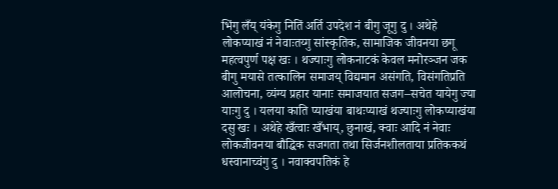भिंगु लँय् यंकेगु नितिं अर्ति उपदेश नं बीगु जूगु दु । अथेहे लोकप्याखं नं नेवाःतय्गु सांस्कृतिक, सामाजिक जीवनया छगू महत्वपुर्ण पक्ष खः । थज्याःगु लोकनाटकं केवल मनोरञ्जन जक बीगु मयासे तत्कालिन समाजय् विद्यमान असंगति, विसंगतिप्रति आलोचना, व्यंग्य प्रहार यानाः समाजयात सजग–सचेत यायेगु ज्या याःगु दु । यलया काति प्याखंया बाथःप्याखं थज्याःगु लोकप्याखंया दसु खः । अथेहे खँत्वाः खँभाय्, छुनाखं, क्वाः आदि नं नेवाः लोकजीवनया बौद्धिक सजगता तथा सिर्जनशीलताया प्रतिककथं धस्वानाच्वंगु दु । नवाक्वपतिकं हे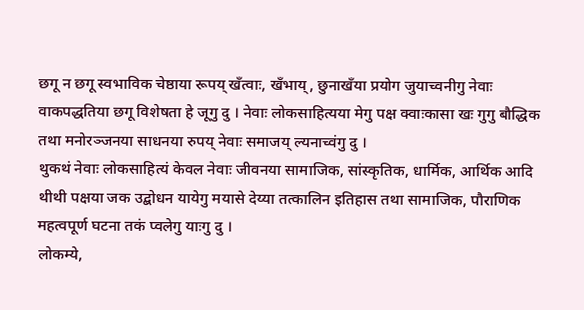छगू न छगू स्वभाविक चेष्ठाया रूपय् खँत्वाः, खँभाय्, छुनाखँया प्रयोग जुयाच्वनीगु नेवाः वाकपद्धतिया छगू विशेषता हे जूगु दु । नेवाः लोकसाहित्यया मेगु पक्ष क्वाःकासा खः गुगु बौद्धिक तथा मनोरञ्जनया साधनया रुपय् नेवाः समाजय् ल्यनाच्वंगु दु ।
थुकथं नेवाः लोकसाहित्यं केवल नेवाः जीवनया सामाजिक, सांस्कृतिक, धार्मिक, आर्थिक आदि थीथी पक्षया जक उद्बोधन यायेगु मयासे देय्या तत्कालिन इतिहास तथा सामाजिक, पौराणिक महत्वपूर्ण घटना तकं प्वलेगु याःगु दु ।
लोकम्ये,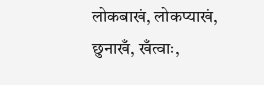लोकबाखं, लोकप्याखं, छुनाखँ, खँत्वाः,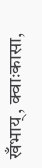खँभाय्, क्वाःकासा,